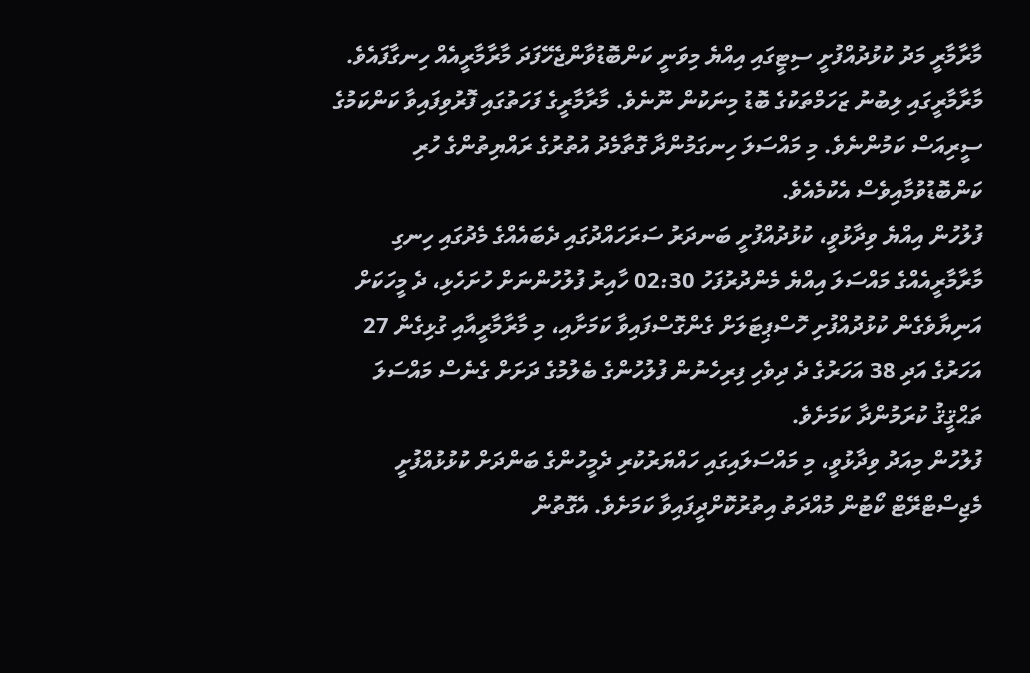މާރާމާރީ މަދު ކުޅުދުއްފުށީ ސިޓީގައި އިއްޔެ މިވަނީ ކަންބޮޑުވާންޖެހޭފަދަ މާރާމާރީއެއް ހިނގާފައެވެ. މާރާމާރީގައި ލިބުނު ޒަހަމްތަކުގެ ބޮޑު މިނަކުން ނޫނެވެ. މާރާމާރީގެ ފަހަތުގައި ފޮރުވިފައިވާ ކަންކަމުގެ ސީރިއަސް ކަމުންނެވެ. މި މައްސަލަ ހިނގަމުންދާ ގޮތާމެދު އުތުރުގެ ރައްޔިތުންގެ ހުރި ކަންބޮޑުވުމާއިވެސް އެކުމެއެވެ.
ފުލުހުން އިއްޔެ ވިދާޅުވީ، ކުޅުދުއްފުށީ ބަނދަރު ސަރަހައްދުގައި ދެބައެއްގެ މެދުގައި ހިނގި މާރާމާރީއެއްގެ މައްސަލަ އިއްޔެ މެންދުރުފަހު 02:30 ހާއިރު ފުލުހުންނަށް ހުށަހެޅި، ދެ މީހަކަށް އަނިޔާވެގެން ކުޅުދުއްފުށި ހޮސްޕިޓަލަށް ގެންގޮސްފައިވާ ކަމަށާއި، މި މާރާމާރީއާއި ގުޅިގެން 27 އަހަރުގެ އަދި 38 އަހަރުގެ ދެ ދިވެހި ފިރިހެނުން ފުލުހުންގެ ބެލުމުގެ ދަށަށް ގެނެސް މައްސަލަ ތަޙްޤީޤު ކުރަމުންދާ ކަމަށެވެ.
ފުލުހުން މިއަދު ވިދާޅުވީ، މި މައްސަލައިގައި ހައްޔަރުކުރި ދެމީހުންގެ ބަންދަށް ކުޅުޅުއްފުށީ މެޖިސްޓްރޭޓް ކޯޓުން މުއްދަތު އިތުރުކޮށްދީފައިވާ ކަމަށެވެ. އެގޮތުން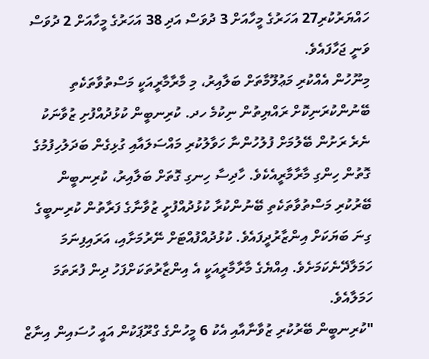ހައްޔަރުކުރި27 އަހަރުގެ މީހާއަށް 3 ދުވަސް އަދި 38 އަހަރުގެ މީހާއަށް 2 ދުވަސް ވަނީ ޖަހާފައެވެ.
މިނޫހުން އެއްކުރި މަޢުލޫމާތަށް ބަލާއިރު، މި މާރާމާރީއަކީ މަސްތުވާތަކެތި ބޭނުންކުރަނިކޮށް ރައްޔިތުން ނިކުމެ ހދ. ކުރިނބީން ކުޅުދުއްފުށި ޒުވާނަކު ނެރެ ރަށުން ބޭލުމަށް ފުލުހުންނާ ހަވާލުކުރި މައްސަލައާއި ގުޅިގެން ބަދަލުހިފުމުގެ ގޮތުން ހިންގި މާރާމާރީއެކެވެ. ހާދިސާ ހިނގި ގޮތަށް ބަލާއިރު، ކުރިނބީން ބޭރުކުރި މަސްތުވާތަކެތި ބޭނުންކުރާ ކުޅުދުއްފުށީ ޒުވާނާގެ ފަރާތުން ކުރިނބީގެ ގިނަ ބަޔަކަށް އިންޒާރުދީފައެވެ. ކުޅުދުއްފުއްޓަށް ނޭރުމަށާއި، އަރައިފިނަމަ ހަމަލާދޭނެކަމަށެވެ. އިއްޔެގެ މާރާމާރީއަކީ އެ އިންޒާރުތަކަށްފަހު ދިން ފުރަތަމަ ހަމަލާއެވެ.
"ކުރިނބީން ބޭރުކުރި ޒުވާނާއާއި އެކު 6 މީހުންގެ ގްރޫޕަކުން އައީ ހުސައިން އިނާޒް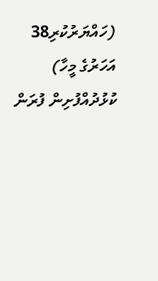(ހައްޔަރުކުރި38 އަހަރުގެ މީހާ) ކުޅުދުއްފުށިން ފުރަން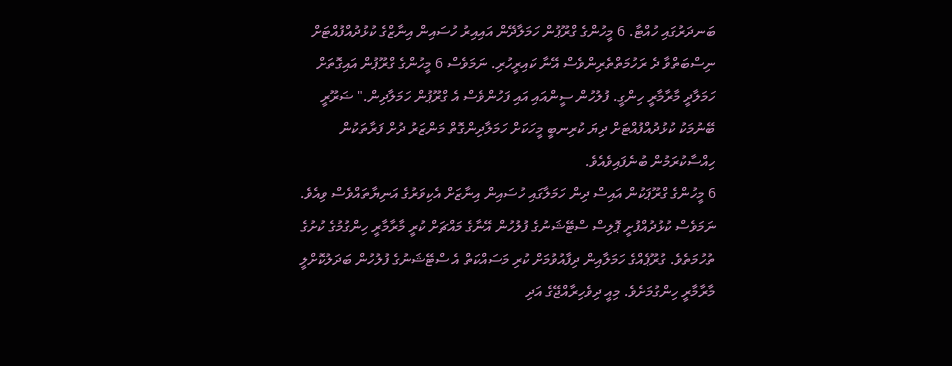ބަނދަރުގައި ހުއްޓާ. 6 މީހުންގެ ގްރޫޕުން ހަމަލާދޭން އައިއިރު ހުސައިން އިނާޒްގެ ކުޅުދުއްފުއްޓަށް ނިސްބަތްވާ ދެ ރަހުމަތްތެރިންވެސް އޭނާ ކައިރީހުރި. ނަމަވެސް 6 މީހުންގެ ގްރޫޕުން އައިގޮތަށް ހަމަލާދީ މާރާމާރީ ހިންގީ. ފުލުހުން ސީންއައި އައި ފަހުންވެސް އެ ގްރޫޕުން ހަމަލާދިން." ޟަރޫރީ ބޭނުމަކު ކުޅުދުއްފުއްޓަށް ދިޔަ ކުރިނބީ މީހަކަށް ހަމަލާދިންގޮތް މަންޒަރު ދުށް ފަރާތަކުން ހިއްސާކުރަމުން ބުނެފައިވެއެވެ.
6 މީހުންގެ ގްރޫޕަކުން އައިސް ދިން ހަމަލާގައި ހުސައިން އިނާޒަށް އެކިވަރުގެ އަނިޔާތައްވެސް ވިއެވެ. ނަމަވެސް ކުޅުދުއްފުށީ ޕޮލިސް ސްޓޭޝަނުގެ ފުލުހުން އޭނާގެ މައްޗަށް ކުރީ މާރާމާރީ ހިންގުމުގެ ކުށުގެ ތުހުމަތެވެ. ގުރޫޕެއްގެ ހަމަލާއިން ދިފާއުވުމަށް ކުރި މަސައްކަތް އެ ސްޓޭޝަނުގެ ފުލުހުން ބަދަލުކޮށްލީ މާރާމާރީ ހިންގުމަށެވެ. މިއީ ދިވެހިރާއްޖޭގެ އަދި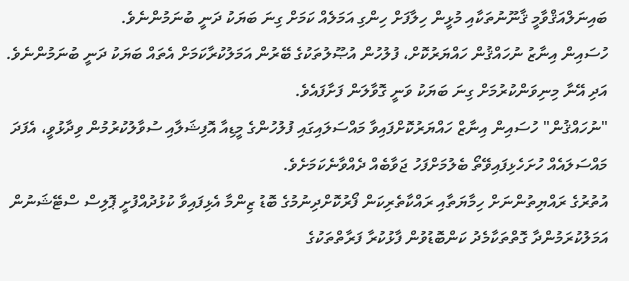ބައިނަލްއަޤްވާމީ ޤާނޫނުތަކާއި މުޅީން ހިލާފަށް ހިންގި އަމަލެއް ކަމަށް ގިނަ ބަޔަކު ދަނީ ބުނަމުންނެވެ.
ހުސައިން އިނާޒު ނުހައްޤުން ހައްޔަރުކޮށް، ފުލުހުން އުޞޫލުތަކުގެ ބޭރުން އަމަލުކުރާކަމަށް އެތައް ބަޔަކު ދަނީ ބުނަމުންނެވެ. އަދި އޭނާ މިނިވަންކުރުމަށް ގިނަ ބަޔަކު ވަނީ ގޮވާލަން ފަށާފައެވެ.
"ނުހައްޤުން" ހުސައިން އިނާޒް ހައްޔަރުކޮށްފައިވާ މައްސަލައިގައި ފުލުހުންގެ މީޑިއާ އޮފިޝަލާއި ސުވާލުކުރުމުން ވިދާޅުވީ، އެފަދަ މައްސަލައެއް ހުށަހެޅިފައިވޭތޯ ބެލުމަށްފަހު ޖަވާބެއް ދެއްވާނެކަމަށެވެ.
އުތުރުގެ ރައްޔިތުންނަށް ހިމާޔަތާއި ރައްކާތެރިކަން ފޯރުކޮށްދިނުމުގެ ބޮޑު ޒިންމާ އެޅިފައިވާ ކުޅުދުއްފުށީ ޕޮލިސް ސްޓޭޝަނުން އަމަލުކުރަމުންދާ ގޮތްތަކާމެދު ކަންބޮޑުވުން ފާޅުކުރާ ފަރާތްތަކުގެ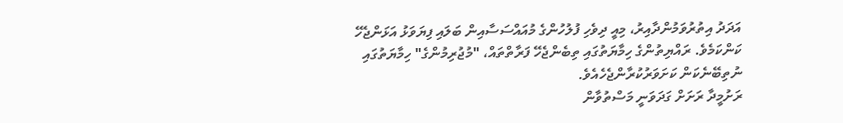އަދަދު އިތުރުވަމުންދާއިރު، މިއީ ދިވެހި ފުލުހުންގެ މުއައްސަސާއިން ބަލައި ފިޔަވަޅު އަޅަންޖެހޭ ކަންކަމެވެ. ރައްޔިތުންގެ ހިމާޔަތުގައި ތިބެންޖެހޭ ފަރާތްތައް، "މުޖުރިމުންގެ" ހިމާޔަތުގައި ނުތިބޭނެކަން ކަށަވަރުކުރާންޖެހެއެވެ.
ރަށުމީދާ ރަށަށް ގަދަވަނީ މަސްތުވާން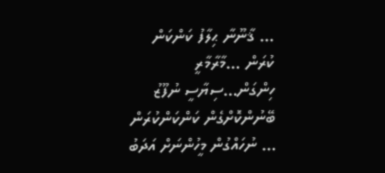… ޤާނޫނާ ޙިލާފު ކަންކަން ކުރަން …މާރާމާރީ ހިންގަން…ސިޔާސީ ނުފޫޒު ބޭނުންކޮށްގެން ކަންކަންކުރަން … ނުހައްގުން މީހުންނަށް އަދަބު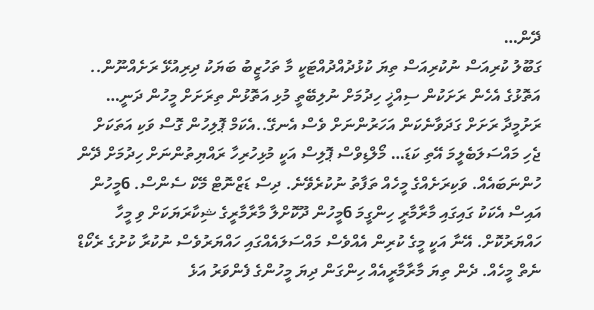ދޭން…
ގަބޫލު ކުރިއަސް ނުކުރިއަސް ތިޔަ ކުޅުދުއްދުއްޓަކީ މާ ތަހުޒީބު ބަޔަކު ދިރިއުޅޭ ރަށެއްނޫން.. އަތޮޅުގެ އެހެން ރަށަކުން ސިއްޚީ ހިދުމަށް ނުލިބޭތީ މުޅި އަތޮޅުން ތިރަށަށް މީހުން ދަނީ… ރަށުމީދާ ރަށަށް ގަދަވާނެކަން އަހަރުންނަށް ވެސް އެނގޭ..އެކަމް ޕޮލިހުން ގޮސް ވަކި އަތަކަށް ޖެހި މައްސަލަބެލީމަ އޭތި ކަޑަ… މޯލްޑިވްސް ޕޮލިސް އަކީ މުޅިހުރިހާ ރައްޔިތުންނަށް ހިދުމަށް ދޭން ހުންނަބައެއް. ވަކިރަށެއްގެ މީހެއް ތަފާތު ނުކުރެވޭނެ. ދިސް ޑަޒްނޮޓް މޭކް ސެންސް. 6މީހުން އައިސް އެކަކު ގައިގައި މާރާމާރީ ހިންގީމަ 6މީހުން ދޫކޮށްލާ މާރާމާރީގެ ޝިކާރަޔަކަށް ވި މީހާ ހައްޔަރުކޮށް. އޭނާ އަކީ މީގެ ކުރިން އެއްވެސް މައްސަލައެއްގައި ހައްޔަރުވެސް ނުކުރާ ކުށުގެ ރެކޯޑް ނެތް މީހެއް. ދެން ތިޔަ މާރާމާރީއެއް ހިންގަން ދިޔަ މީހުންގެ ފެންވަރު އަޅެ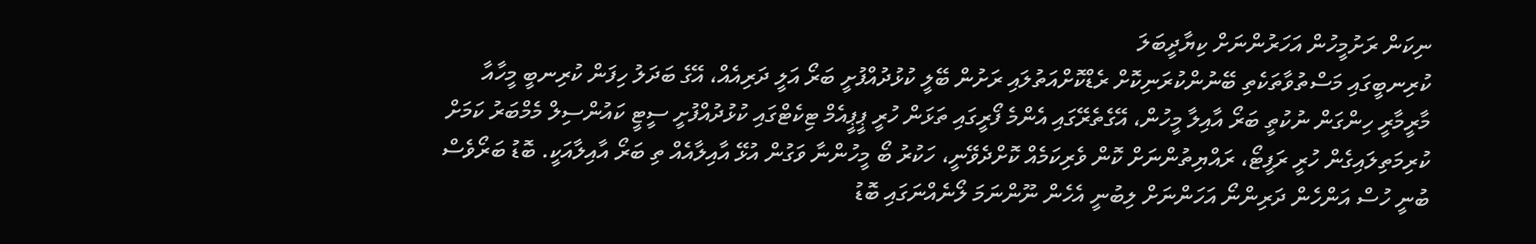ނިކަން ރަށުމީހުން އަހަރުންނަށް ކިޔާދީބަލަ
ކުރިނބީގައި މަސްތުވާތަކެތި ބޭނުންކުރަނިކޮށް ރެޑްކޮށްއަތުލައި ރަށުން ބޭލީ ކުޅުދުއްފުށީ ބަރޯ އަލީ ދަރިއެއް، އޭގެ ބަދަލު ހިފަން ކުރިނބީ މީހާއާ މާރީމާރީ ހިންގަން ނުކުތީ ބަރޯ އާއިލާ މީހުން، އޭގެތެރޭގައި އެންމެ ފޯރީގައި ތަޅަން ހުރީ ޕީޕީއެމް ޓިކެޓްގައި ކުޅުދުއްފުށީ ސީޓީ ކައުންސިލް މެމްބަރު ކަމަށް ކުރިމަތިލައިގެން ހުރީ ރަފީޓޯ، ރައްޔިތުންނަށް ކޮން ވެރިކަމެއް ކޮށްދެވޭނީ، ހަކުރު ބޯ މީހުންނާ ވަގުން އުޅޭ އާއިލާއެއް ތި ބަރޯ އާއިލާއަކީ. ބޮޑު ބަރޯވެސް ބުނީ ހުސް އަންހެން ދަރިންނޯ އަހަންނަށް ލިބުނީ އެހެން ނޫންނަމަ ލޯނެއްނަގައި ބޮޑު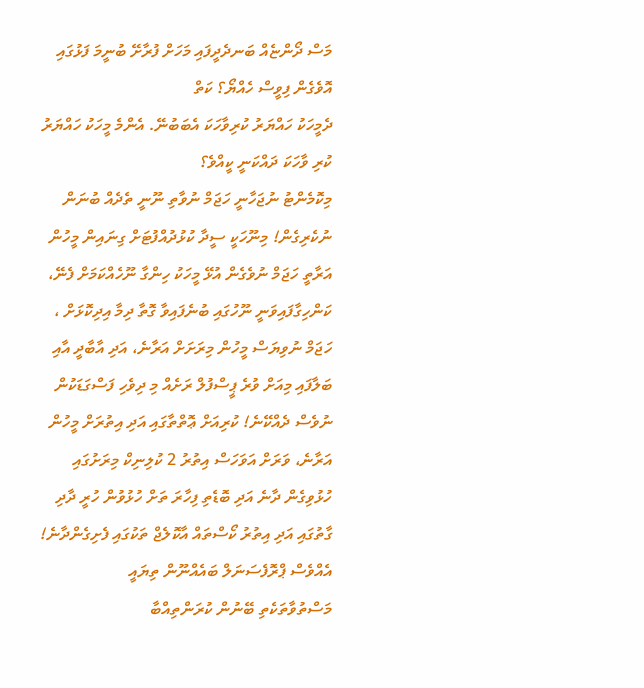މަސް ދޯންޏެއް ބަނދެދީފައި މަހަށް ފުރާށޭ ބުނީމަ ފަޅުގައި އޮވެގެން ފިވީސް ހެއްޔޯ؟ ކަތް
ދެމީހަކު ހައްޔަރު ކުރިވާހަކަ އެބަބުނޭ. އެންމެ މީހަކު ހައްޔަރު ކުރި ވާހަކަ ދައްކަނީ ކީއްވެ؟
މިކޮމެންޓު ނުޖަހާނީ ހަޖަމް ނުވާތި ނޫނީ ތެދެއް ބުނަން ނުކެރިގެން! މިނޫހަކީ ސީދާ ކުޅުދުއްފުޓަށް ގިނައިން މީހުން އަރާތީ ހަޖަމް ނުވެގެން އުޅޭ މީހަކު ހިންގާ ނޫހެއްކަމަށް ފެނޭ، ކަންހިގާފައިވަނީ ނޫހުގައި ބުނެފައިވާ ގޮތާ ދިމާ އިދިކޮޅަށް ، ހަޖަމް ނުވިޔަސް މީހުން މިރަށަށް އަރާނެ، އަދި އާބާދީ އާއި ބަލާފައި މިއަށް ވުރެ ޕީސްފުލް ރަށެއް މި ދިވެހި ފަސްގަޑަކުން ނުވެސް ދެއްކޭނެ! ކުރިއަށް ޢޮތްތާގައި އަދި އިތުރަށް މީހުން އަރާނެ، ވަރަށް އަވަހަސް އިތުރު 2 ކުލިނިކް މިރަށުގައި ހުޅުވިގެން ދާނެ އަދި ބޮޑެތި ފިހާރަ ތަށް ހުޅުވުން ހުރީ ދާދި ގާތުގައި އަދި އިތުރު ކޯސްތައް އާކޮލެޖް ތަކުގައި ފެށިގެންދާނެ!
އެއްވެސް ޕްރޮފެސަނަލް ބައެއްނޫން ތިޔައީ
މަސްތުވާތަކެތި ބޭނުން ކުރަންތިއްބާ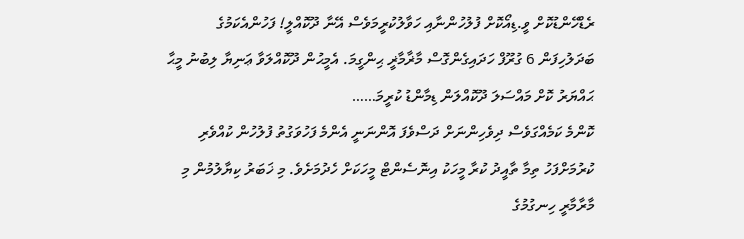ރެޑްހޭންޑުކޮށް ވީ.ޑިއޯކޮށް ފުލުހުންނާއި ހަވާލުކުރީމަވެސް އޭނާ ދޫކޮއްލީ! ފަހުންއެކަމުގެ ބަދަލުހިފަން 6 ގުރޫފް ހަދައިގެންގޮސް މާޜާމާޜީ ޙިންގީމަ. އެމީޙުން ދޫކޮއްލަވާ ޢަނިޔާ ލިބުނު މީޙާ ޙައްޔަރު ކޮށް މައްސަލަ ދޫކޮއްލަން ޑިމާންޑު ކުރީމަ……
ކޮންމެ ކަމެއްގަވެސް ދިވެހިންނަށް ދަސްވެފަ އޮންނަނީ އެންމެ ފަހުވަގުތު ފުލުހުން ކުއްވެރި ކުރުމަށްފަހު ތިމާ ތާއީދު ކުރާ މީހަކު އިނޮސެންޓް މީހަކަށް ހެދުމަށެވެ. މި ޚަބަރު ކިޔާލުމުން މި މާރާމާރީ ހިނގުމުގެ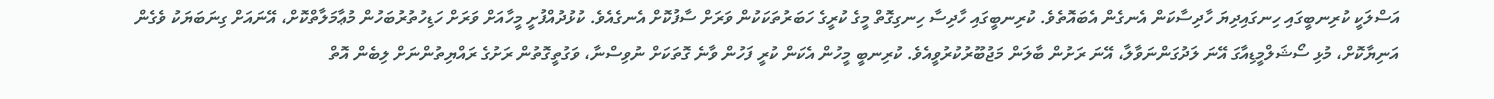އަސްލަކީ ކުރިނބީގައި ހިނގައިދިޔަ ހާދިސާކަން އެނގެން އެބައޮތެވެ. ކުރިނބީގައި ހާދިސާ ހިނގިގޮތް މީގެ ކުރީގެ ހަބަރުތަކަކުން ވަރަށް ސާފުކޮށް އެނގެއެވެ. ކުޅުދުއްފުށީ މީހާއަށް ވަރަށް ހަޑިހުތުރުބަހުން މުޢާމަލާތްކޮށް، އޭނައަށް ގިނަބަޔަކު ވެގެން އަނިޔާކޮށް، މުޅި ސޯޝަލްމީޑިއާގަ އޭނަ ލަދުގަންނަވާލާ، އޭނަ ރަށުން ބާލަން މަޖުބޫރުކުރުވީއެވެ. ކުރިނބީ މީހުން އެކަން ކުރީ ފަހުން ވާނެ ގޮތަކަށް ނުވިސްނާ، ވަގުތީގޮތުން ރަށުގެ ރައްޔިތުންނަށް ލިބެން އޮތް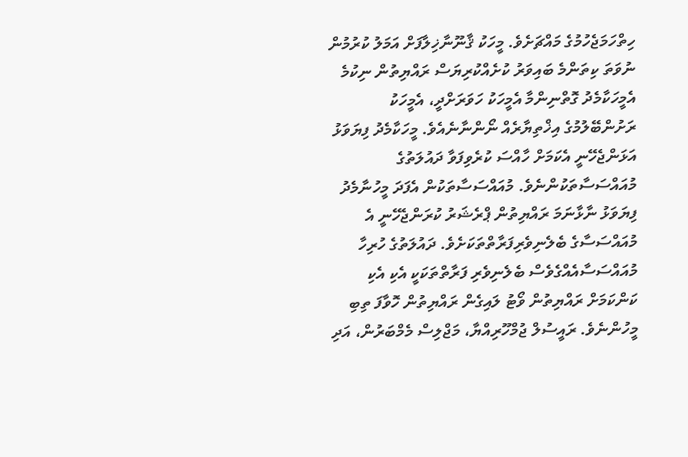ހިތްހަމަޖެހުމުގެ މައްޗަށެވެ. މީހަކު ޤާނޫނާޚިލާފަށް އަމަލު ކުރުމުން ނުވަތަ ކިތަންމެ ބައިވަރު ކުށެއްކުރިޔަސް ރައްޔިތުން ނިކުމެ އެމީހަކާމެދު ގޮތްނިންމާ އެމީހަކު ހަވަރަށްދީ، އެމީހަކު ރަށުންބޭލުމުގެ އިޚްތިޔާރެއް ނޯންނާނެއެވެ. މީހަކާމެދު ފިޔަވަޅު އަޅަންޖެހޭނީ އެކަމަށް ހާއްސަ ކުރެވިފަވާ ދައުލަތުގެ މުއައްސަސާތަކުންނެވެ. މުއައްސަސާތަކުން އެފަދަ މީހުނާމެދު ފިޔަވަޅު ނާޅާނަމަ ރައްޔިތުން ޕްރެޝަރު ކުރަންޖެހޭނީ އެ މުއައްސަސާގެ ބެލެނިވެރިފަރާތްތަކަށެވެ. ދައުލަތުގެ ހުރިހާ މުއައްސަސާއެއްގެވެސް ބެލެނިވެރި ފަރާތްތަކަކީ އެކި އެކި ކަންކަމަށް ރައްޔިތުން ވޯޓު ލައިގެން ރައްޔިތުން ހޮވާފަ ތިބި މީހުންނެވެ. ރައީސުލް ޖުމްހޫރިއްޔާ، މަޖްލިސް މެމްބަރުން، އަދި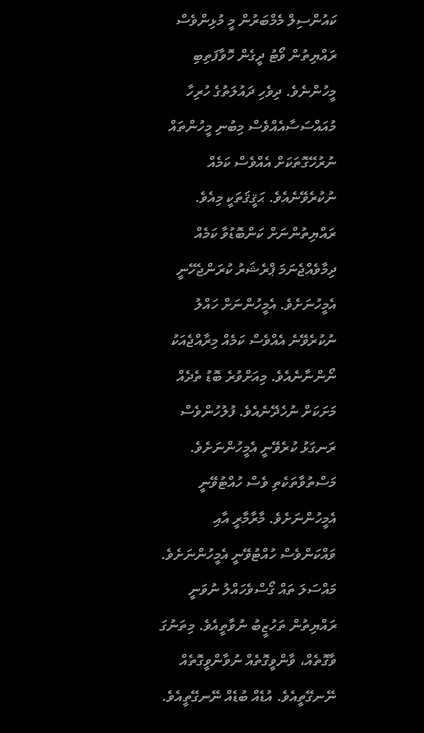ކައުންސިލް މެމްބަރުން މީ މުޅިންވެސް ރައްޔިތުން ވޯޓު ދީގެން ހޮވާފަތިބި މީހުންނެވެ. ދިވެހި ދައުލަތުގެ ހުރިހާ މުއައްސަސާއެއްވެސް މިބުނި މީހުންތައް ނުރުހޭގޮތަކަށް އެއްވެސް ކަމެއް ނުކުރެވޭނެއެވެ. ޙަޤީޤަތަކީ މިއެވެ. ރައްޔިތުންނަށް ކަންބޮޑުވާ ކަމެއް ދިމާވެއްޖެނަމަ ޕްރެޝަރު ކުރަންޖެހޭނީ އެމީހުނަށެވެ. އެމީހުންނަށް ހައްލު ނުކުރެވޭނެ އެއްވެސް ކަމެއް މިރާއްޖެއަކު ނޯންނާނެއެވެ. މިއަށްވުރެ ބޮޑު ތެދެއް މަށަކަށް ނުހެދޭނެއެވެ. ފުލުހުންވެސް ރަނގަޅު ކުރެވޭނީ އެމީހުންނަށެވެ. މަސްތުވާތަކެތި ވެސް ހުއްޓުވޭނީ އެމީހުންނަށެވެ. މާރާމާރީ އާއި ވައްކަންވެސް ހުއްޓުވޭނީ އެމީހުންނަށެވެ. މައްސަލަ ތައް ގޯސްވެހައްލު ނުވަނީ ރައްޔިތުން ތަހުޒީބު ނުވާތީއެވެ. މިތަނުގަ ވާގޮތެއް، ވާންވީގޮތެއް ނުވާންވީގޮތެއް ނޭނގޭތީއެވެ. އުޑެއް ބުޑެއް ނޭނގޭތީއެވެ.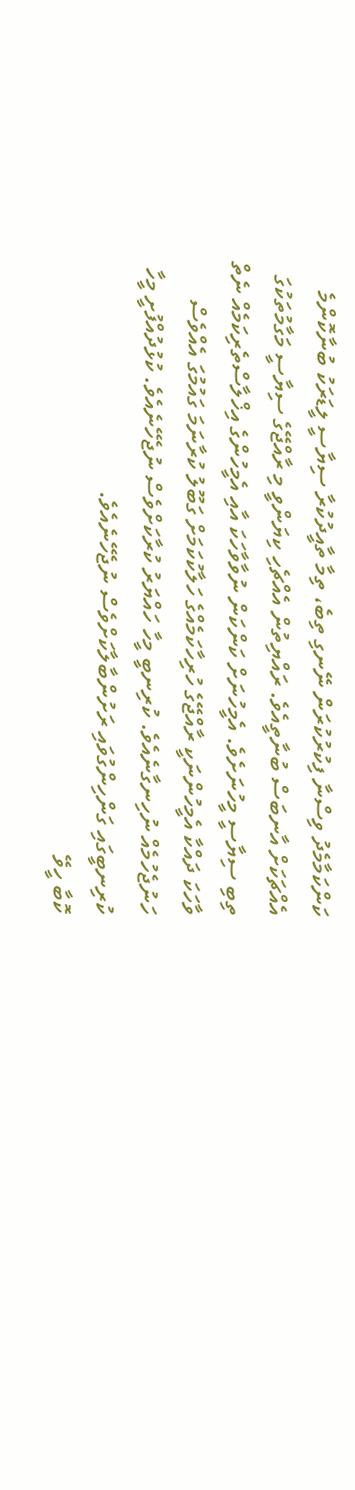ކަންކަމާމެދު ވިސްނާ ފިކުރުކުރަން ނޭނގި ތިބެ، ތިމާ ތާއީދުކުރާ ސިޔާސީ ލީޑަރަކު ބުނާކޮންމެ އެއްޗަކަށް އާނބަސް ބުނާތީއެވެ. ރައްޔިތުން އެއްޗެހި ކިޔަންވީ މި ރާއްޖޭގެ ސިޔާސީ މަގާމުތަކުގަ ތިބި ސިޔާސީ މީހުނަށެވެ. އެމީހުނަށް ކަންކަން ނުވާވާހަކަ އާއި އެމީހުންގެ އިޚްލާސްތެރިކަމެއް ނެތް ވާހަކަ ދައްކާ އެމީހުންނަކީ ރާއްޖޭގެ ހުރިހާކަމެއްގެ ހަލާކުކަމަށް ގަބޫލު ކުރާނަމަ ގައުމުގަ އެއްވެސް ހަނުޖެހުމެއް ނުހިނގާނެއެވެ. ކުރިނބީ މީހާ ހައްޔަރު ކުރާކަށްވެސް ނުޖެހޭނެއެވެ. ކުޅުދުއްފުށީ މީހާ ކުރިނބީގައި ގަންހިންގުވައި ރަށުންބާލާކަށްވެސް ނުޖެހޭނެއެވެ.
ކޮބާ ހީވޭ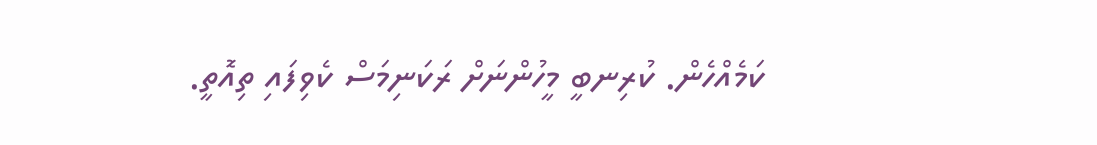ކަމެއްހެން. ކުރިނބީ މީހުންނަށް ރަކަނިމަސް ކެވިފައި ތިއޮތީ.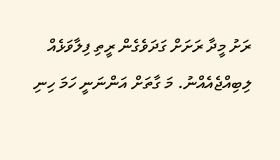ރަށު މީދާ ރަށަށް ގަދަވެގެން ރީތި ފިލާވަޅެއް ލިބިއްޖެއެއްނު. މަ ގާތަށް އަންނަނީ ހަމަ ހިނި